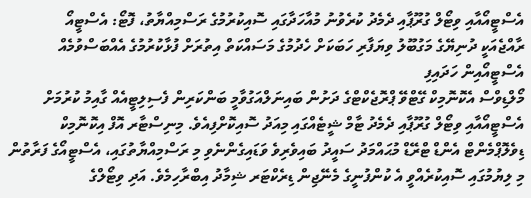އެސްޓީއޯއާއި ވިޓޯލް ގުރޫޕާއި ދެމެދު ކުރެވުނު މުއާހަދާގައި ސޮއިކުރުމުގެ ރަސްމިއްޔާތު، ފޮޓޯ: އެސްޓީއޯ
ރާއްޖެއަކީ ދުނިޔޭގެ މަގުބޫލު ވިޔަފާރި ހަބަކަށް ހެދުމުގެ މަސައްކަތް އިތުރަށް ފުޅާކުރުމުގެ އެއްބަސްވުމެއް އެސްޓީއޯއިން ހަދައިފި
މޯލްޑިވްސް އެކޮނޮމިކް ގޭޓްވޭ ޕްރޮޖެކްޓްގެ ދަށުން ބައިނަލްއަގުވާމީ ބަންކަރިން ފެސިލިޓީއެއް ގާއިމު ކުރުމަށް އެސްޓީއޯއާއި ވިޓޯލް ގުރޫޕާއި ދެމެދު ޓާމް ޝީޓެއްގައި މިއަދު ސޮއިކޮށްފިއެވެ. މިނިސްޓާރ އޮފް އިކޮނޮމިކް ޑިވެލޮޕްމެންޓް އެންޑް ޓްރޭޑް މުޙައްމަދު ސައީދު ބައިވެރިވެ ވަޑައިގެންނެވި މި ރަސްމިއްޔާތުގައި، އެސްޓީއޯގެ ފަރާތުން މި ލިޔުމުގައި ސޮއިކުރެއްވީ އެ ކުންފުނީގެ މެނޭޖިން ޑިރެކްޓަރ ޝިމާދު އިބްރާހިމެވެ. އަދި ވިޓޯލްގެ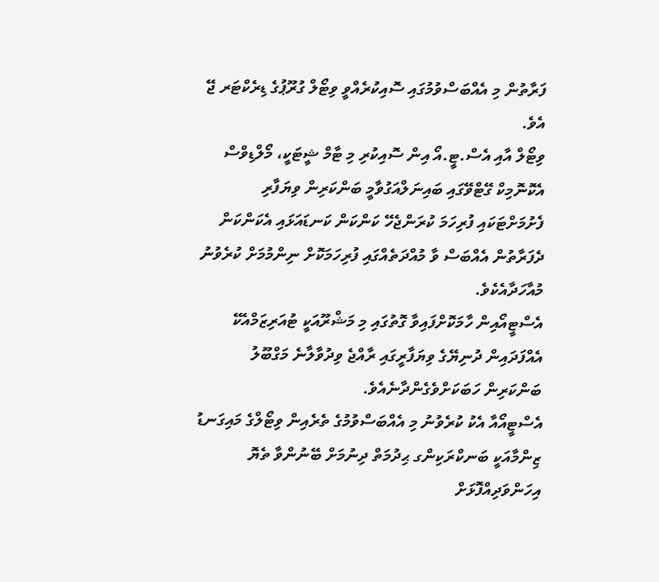ފަރާތުން މި އެއްބަސްވުމުގައި ސޮއިކުރެއްވީ ވިޓޯލް ގުރޫޕުގެ ޑިރެކްޓަރ ޖޭ އެވެ.
ވިޓޯލް އާއި އެސް.ޓީ.އޯ އިން ސޮއިކުރި މި ޓާމް ޝީޓަކީ، މޯލްޑިވްސް އެކޮނޮމިކް ގޭޓްވޭގައި ބައިނަލްއަގުވާމީ ބަންކަރިން ވިޔަފާރި ފެށުމަށްޓަކައި ފުރިހަމަ ކުރަންޖެހޭ ކަންކަން ކަނޑައަޅައި އެކަންކަން ދެފަރާތުން އެއްބަސް ވާ މުއްދަތެއްގައި ފުރިހަމަކޮށް ނިންމުމަށް ކުރެވުނު މުއާހަދާއެކެވެ.
އެސްޓީއޯއިން ހާމަކޮށްފައިވާ ގޮތުގައި މި މަޝްރޫއަކީ ޓުއަރިޒަމްއެކޭ އެއްފަދައިން ދުނިޔޭގެ ވިޔަފާރީގައި ރާއްޖެ ވިދުވާލާނެ މަގްބޫލު ބަންކަރިން ހަބަކަށްވެގެންދާނެއެވެ.
އެސްޓީއޯއާ އެކު ކުރެވުނު މި އެއްބަސްވުމުގެ ތެރެއިން ވިޓޯލްގެ މައިގަނޑު ޒިންމާއަކީ ބަނކްރަކިންގ ޙިދުމަތް ދިނުމަށް ބޭނުންވާ ތެޔޮ އިހަންވަދިއްފޮޅަށް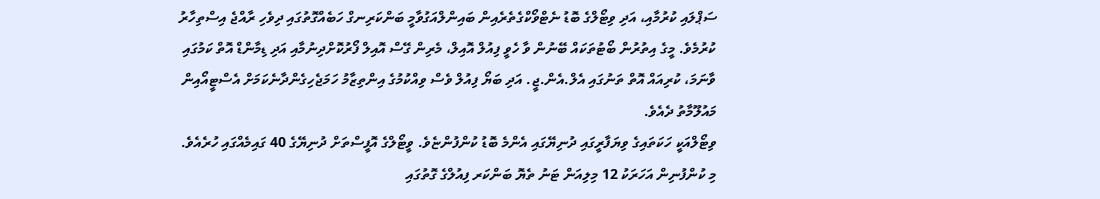ސަޕްލައި ކުރުމާއި، އަދި ވިޓޯލްގެ ބޮޑު ނެޓްވޯކްގެތެރެއިން ބައިންލްއަގުވާމީ ބަންކަރިނގް ހަބެއްގޮތުގައި ދިވެހި ރާއްޖެ އިސްތިހާރު ކުރުމެވެ. މީގެ އިތުރުން ބޯޓުތަކައް ބޭނުން ވާ ހެވީ ފިއުލް އޮއިލް، މެރިން ގޭސް އޮއިލް ފޯރުކޮށްދިނުމާއި އަދި ޑިމާންޑް އޮތް ކަމުގައި ވާނަމަ، ކުރިއައް އޮތް ތަނުގައި އެލް.އެން.ޖީ. އަދި ބަޔޯ ފިއުލް ވެސް ވިއްކުމުގެ އިންތިޒާމު ހަމަޖެހިގެންދާނެކަމަށް އެސްޓީއޯއިން މައުލޫމާތު ދެއެވެ.
ވިޓޯލްއަކީ ހަކަތައިގެ ވިޔަފާރީގައި ދުނިޔޭގައި އެންމެ ބޮޑު ކުންފުންޏެވެ. ވީޓޯލްގެ އޮފީސްތަށް ދުނިޔޭގެ 40 ގައިމެއްގައި ހުރެއެވެ. މި ކުންފުނިން އަހަރަކު 12 މިލިއަން ޓަނު ތެޔޮ ބަންކަރ ފިއުލްގެ ގޮތުގައި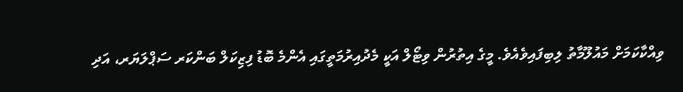ވިއްކާކަމަށް މައުލޫމާތު ލިބިފައިވެއެވެ. މީގެ އިތުރުން ވިޓޯލް އަކީ މެދުއިރުމަތީގައި އެންމެ ބޮޑު ފިޒިކަލް ބަންކަރ ސަޕްލަޔަރ، އަދި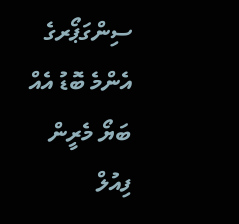ސިންގަޕޯރގެ އެންމެ ބޮޑު އެއް ބަޔޯ މެރީން ފިއުލް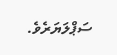ސަޕްލަޔަރެވެ.